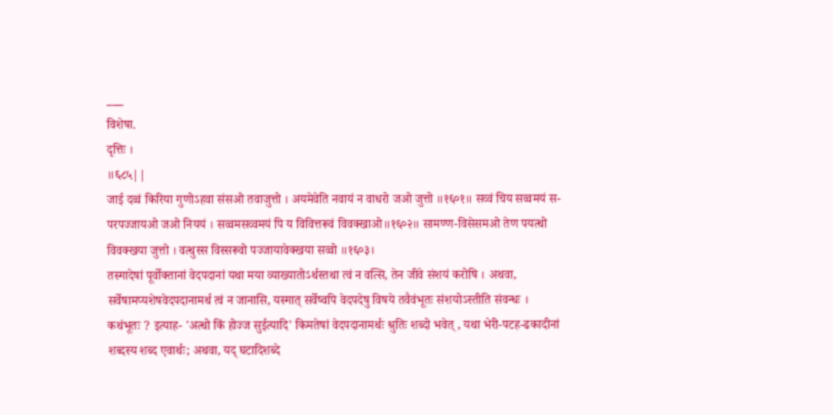___
विशेषा.
दृत्तिः ।
॥६८५||
जाई दव्वं किरिया गुणोऽहवा संसओ तवाजुत्तो । अयमेवेति नवायं न वाधरो जओ जुत्तो ॥१६०१॥ सव्वं चिय सव्वमयं स-परपज्जायओ जओ निययं । सव्वमसव्वमयं पि य विवित्तरूवं विवक्खाओ॥१६०२॥ सामण्ण-विसेसमओ तेण पयत्थो विवक्खया जुत्तो । वत्थुस्स विस्सरूवो पज्जायावेक्खया सव्वो ॥१६०३।
तस्मादेषां पूर्वोक्तानां वेदपदानां यथा मया व्याख्यातोऽर्थस्तथा त्वं न वत्सि, तेन जीवे संशयं करोषि । अथवा, सर्वेषामप्यशेषवेदपदानामर्थ त्वं न जानासि, यस्मात् सर्वेष्वपि वेदपदेषु विषये तवैवंभूतः संशयोऽस्तीति संवन्धः । कथंभूतः ? इत्याह- 'अत्थो किं होज्ज सुईत्यादि' किमतेषां वेदपदानामर्थः श्रुतिः शब्दो भवेत् , यथा भेरी-पटह-ढकादीनां शब्दस्य शब्द एवार्थः; अथवा, यद् घटादिशब्दे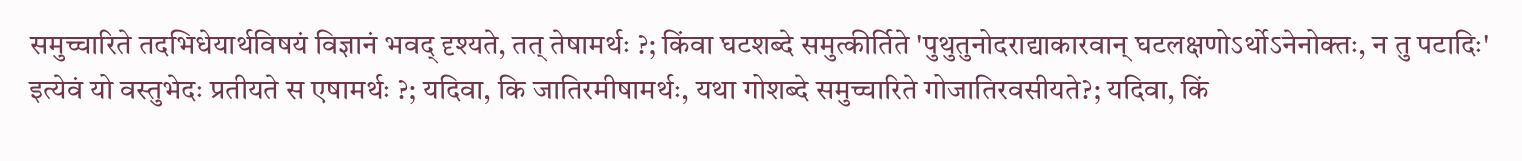समुच्चारिते तदभिधेयार्थविषयं विज्ञानं भवद् दृश्यते, तत् तेषामर्थः ?; किंवा घटशब्दे समुत्कीर्तिते 'पुथुतुनोदराद्याकारवान् घटलक्षणोऽर्थोऽनेनोक्तः, न तु पटादिः' इत्येवं यो वस्तुभेदः प्रतीयते स एषामर्थः ?; यदिवा, कि जातिरमीषामर्थः, यथा गोशब्दे समुच्चारिते गोजातिरवसीयते?; यदिवा, किं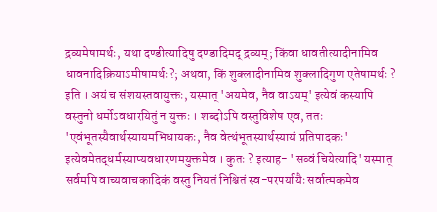द्रव्यमेषामर्थः, यथा दण्डीत्यादिषु दण्डादिमद् द्रव्यम्; किंवा धावतीत्यादीनामिव धावनादिक्रियाऽमीषामर्थः?; अथवा, किं शुक्लादीनामिव शुक्लादिगुण एतेषामर्थः ? इति । अयं च संशयस्तवायुक्तः, यस्मात् 'अयमेव, नैव वाऽयम्' इत्येवं कस्यापि वस्तुनो धर्मोऽवधारयितुं न युक्तः । शब्दोऽपि वस्तुविशेष एव, ततः 'एवंभूतस्यैवार्थस्यायमभिधायकः, नैव वेत्थंभूतस्यार्थस्यायं प्रतिपादकः' इत्येवमेतद्धर्मस्याप्यवधारणमयुक्तमेव । कुतः ? इत्याह- 'सव्वं चियेत्यादि' यस्मात् सर्वमपि वाच्यवाचकादिकं वस्तु नियतं निश्चितं स्व-परपर्यायैः सर्वात्मकमेव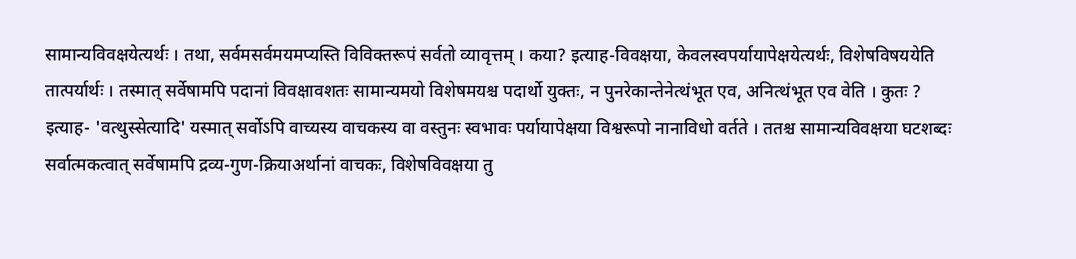सामान्यविवक्षयेत्यर्थः । तथा, सर्वमसर्वमयमप्यस्ति विविक्तरूपं सर्वतो व्यावृत्तम् । कया? इत्याह-विवक्षया, केवलस्वपर्यायापेक्षयेत्यर्थः, विशेषविषययेति तात्पर्यार्थः । तस्मात् सर्वेषामपि पदानां विवक्षावशतः सामान्यमयो विशेषमयश्च पदार्थो युक्तः, न पुनरेकान्तेनेत्थंभूत एव, अनित्थंभूत एव वेति । कुतः ? इत्याह- 'वत्थुस्सेत्यादि' यस्मात् सर्वोऽपि वाच्यस्य वाचकस्य वा वस्तुनः स्वभावः पर्यायापेक्षया विश्वरूपो नानाविधो वर्तते । ततश्च सामान्यविवक्षया घटशब्दः सर्वात्मकत्वात् सर्वेषामपि द्रव्य-गुण-क्रियाअर्थानां वाचकः, विशेषविवक्षया तु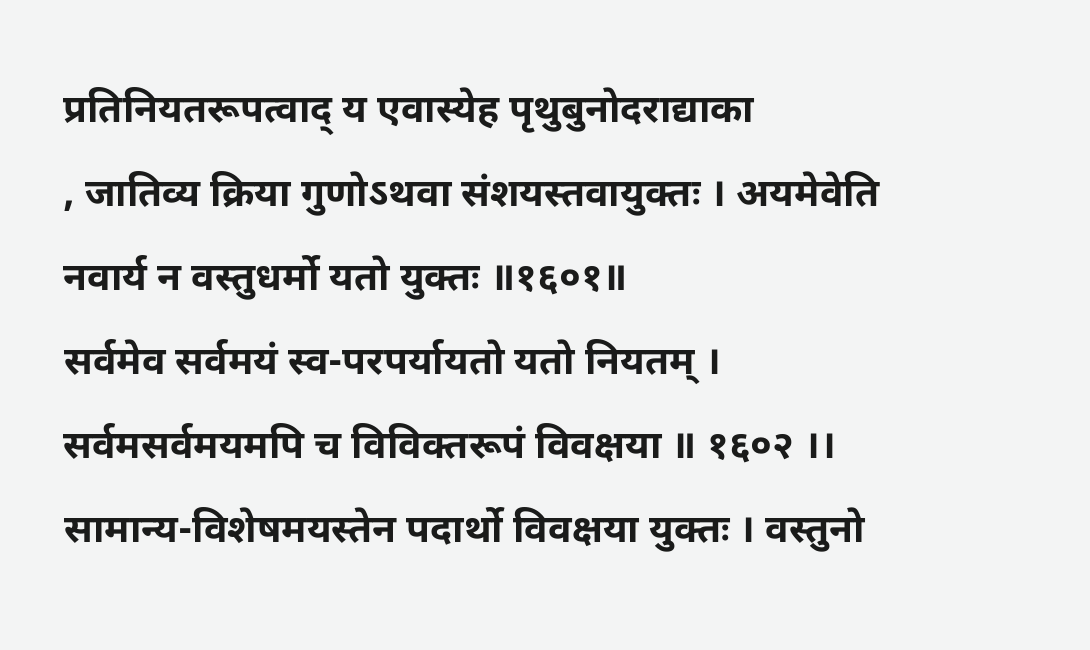प्रतिनियतरूपत्वाद् य एवास्येह पृथुबुनोदराद्याका
, जातिव्य क्रिया गुणोऽथवा संशयस्तवायुक्तः । अयमेवेति नवार्य न वस्तुधर्मो यतो युक्तः ॥१६०१॥
सर्वमेव सर्वमयं स्व-परपर्यायतो यतो नियतम् । सर्वमसर्वमयमपि च विविक्तरूपं विवक्षया ॥ १६०२ ।। सामान्य-विशेषमयस्तेन पदार्थो विवक्षया युक्तः । वस्तुनो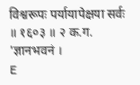विश्वरूपः पर्यायापेक्षया सर्वः ॥ १६०३ ॥ २ क.ग. 'ज्ञानभवनं ।
E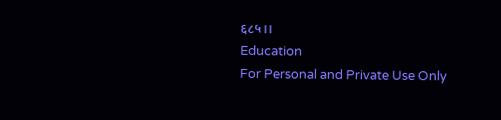६८५।।
Education
For Personal and Private Use Only